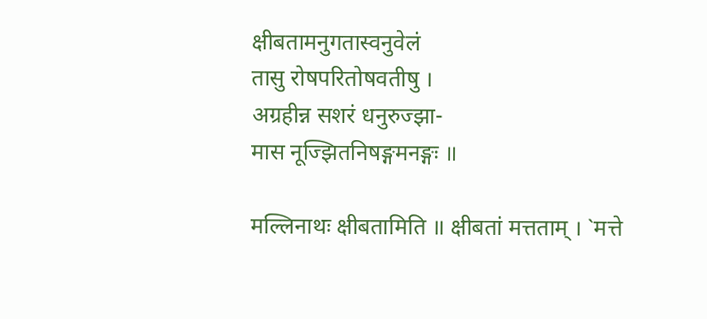क्षीबतामनुगतास्वनुवेलं
तासु रोषपरितोषवतीषु ।
अग्रहीन्न सशरं धनुरुज्झा-
मास नूज्झितनिषङ्गमनङ्गः ॥

मल्लिनाथः क्षीबतामिति ॥ क्षीबतां मत्तताम् । `मत्ते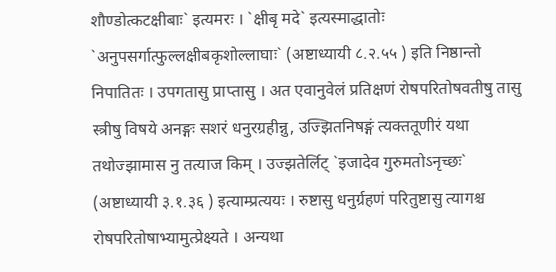शौण्डोत्कटक्षीबाः` इत्यमरः । `क्षीबृ मदे` इत्यस्माद्धातोः `अनुपसर्गात्फुल्लक्षीबकृशोल्लाघाः` (अष्टाध्यायी ८.२.५५ ) इति निष्ठान्तो निपातितः । उपगतासु प्राप्तासु । अत एवानुवेलं प्रतिक्षणं रोषपरितोषवतीषु तासु स्त्रीषु विषये अनङ्गः सशरं धनुरग्रहीन्नु, उज्झितनिषङ्गं त्यक्ततूणीरं यथा तथोज्झामास नु तत्याज किम् । उज्झतेर्लिट् `इजादेव गुरुमतोऽनृच्छः` (अष्टाध्यायी ३.१.३६ ) इत्याम्प्रत्ययः । रुष्टासु धनुर्ग्रहणं परितुष्टासु त्यागश्च रोषपरितोषाभ्यामुत्प्रेक्ष्यते । अन्यथा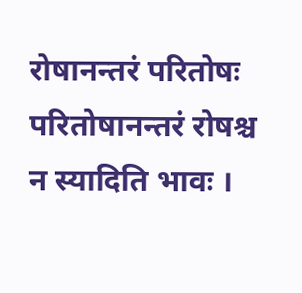रोषानन्तरं परितोषः परितोषानन्तरं रोषश्च न स्यादिति भावः ।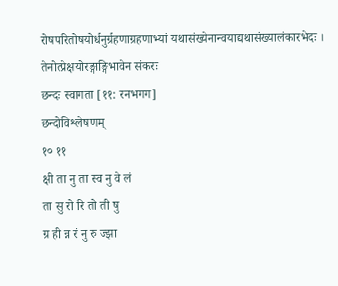रोषपरितोषयोर्धनुर्ग्रहणाग्रहणाभ्यां यथासंख्येनान्वयाद्यथासंख्यालंकारभेदः । तेनोत्प्रेक्षयोरङ्गाङ्गिभावेन संकरः
छन्दः स्वागता [११: रनभगग]
छन्दोविश्लेषणम्
१० ११
क्षी ता नु ता स्व नु वे लं
ता सु रो रि तो ती षु
ग्र ही न्न रं नु रु ज्झा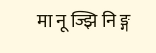मा नू ज्झि नि ङ्ग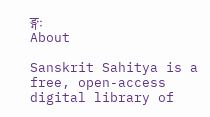ङ्गः
About

Sanskrit Sahitya is a free, open-access digital library of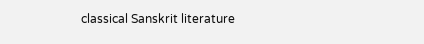classical Sanskrit literature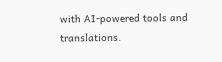with AI-powered tools and translations.